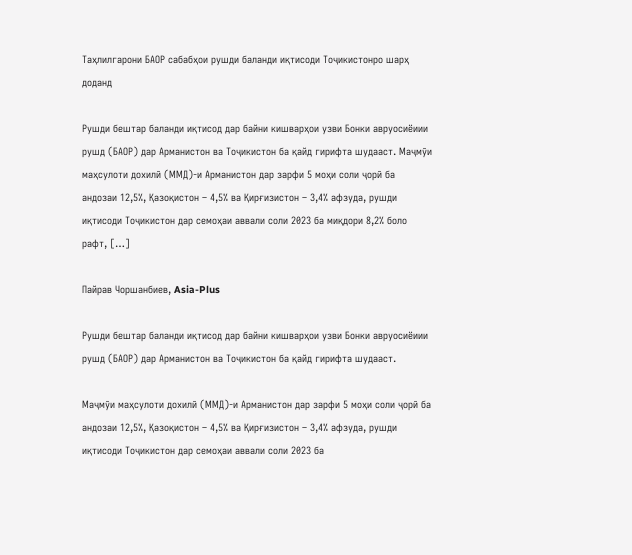Таҳлилгарони БАОР сабабҳои рушди баланди иқтисоди Тоҷикистонро шарҳ доданд

Рушди бештар баланди иқтисод дар байни кишварҳои узви Бонки авруосиёиии рушд (БАОР) дар Арманистон ва Тоҷикистон ба қайд гирифта шудааст. Маҷмӯи маҳсулоти дохилӣ (ММД)-и Арманистон дар зарфи 5 моҳи соли ҷорӣ ба андозаи 12,5%, Қазоқистон – 4,5% ва Қирғизистон – 3,4% афзуда, рушди иқтисоди Тоҷикистон дар семоҳаи аввали соли 2023 ба миқдори 8,2% боло рафт, […]

Пайрав Чоршанбиев, Asia-Plus

Рушди бештар баланди иқтисод дар байни кишварҳои узви Бонки авруосиёиии рушд (БАОР) дар Арманистон ва Тоҷикистон ба қайд гирифта шудааст.

Маҷмӯи маҳсулоти дохилӣ (ММД)-и Арманистон дар зарфи 5 моҳи соли ҷорӣ ба андозаи 12,5%, Қазоқистон – 4,5% ва Қирғизистон – 3,4% афзуда, рушди иқтисоди Тоҷикистон дар семоҳаи аввали соли 2023 ба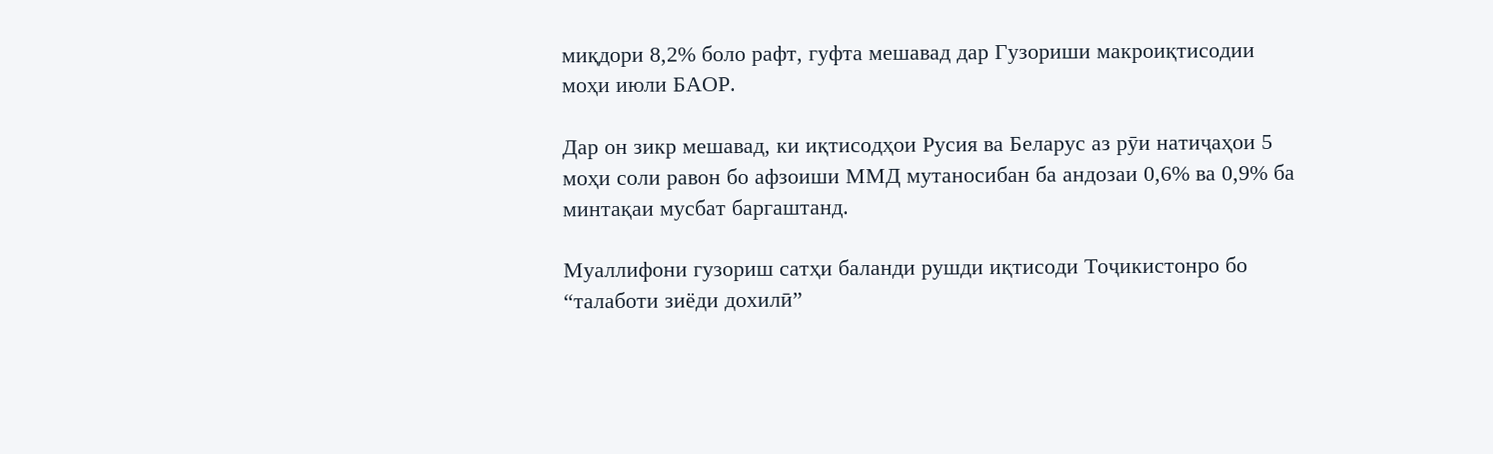миқдори 8,2% боло рафт, гуфта мешавад дар Гузориши макроиқтисодии моҳи июли БАОР.

Дар он зикр мешавад, ки иқтисодҳои Русия ва Беларус аз рӯи натиҷаҳои 5 моҳи соли равон бо афзоиши ММД мутаносибан ба андозаи 0,6% ва 0,9% ба минтақаи мусбат баргаштанд.

Муаллифони гузориш сатҳи баланди рушди иқтисоди Тоҷикистонро бо “талаботи зиёди дохилӣ”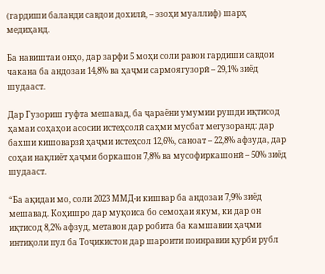(гардиши баланди савдои дохилӣ, – эзоҳи муаллиф) шарҳ медиҳанд.

Ба навиштаи онҳо, дар зарфи 5 моҳи соли равон гардиши савдои чакана ба андозаи 14,8% ва ҳаҷми сармоягузорӣ – 29,1% зиёд шудааст.

Дар Гузориш гуфта мешавад, ба ҷараёни умумии рушди иқтисод ҳамаи соҳаҳои асосии истеҳсолӣ саҳми мусбат мегузоранд: дар бахши кишоварзӣ ҳаҷми истеҳсол 12,6%, саноат – 22,8% афзуда, дар соҳаи нақлиёт ҳаҷми боркашон 7,8% ва мусофиркашонӣ – 50% зиёд шудааст.

“Ба ақидаи мо, соли 2023 ММД-и кишвар ба андозаи 7,9% зиёд мешавад. Коҳишро дар муқоиса бо семоҳаи якум, ки дар он иқтисод 8,2% афзуд, метавон дар робита ба камшавии ҳаҷми интиқоли пул ба Тоҷикистон дар шароити поинравии қурби рубл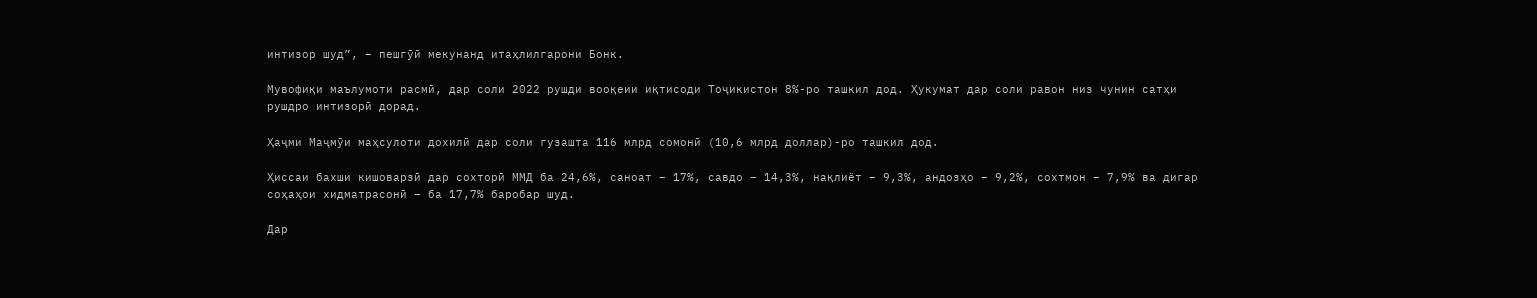интизор шуд”, – пешгӯӣ мекунанд итаҳлилгарони Бонк.

Мувофиқи маълумоти расмӣ, дар соли 2022 рушди вооқеии иқтисоди Тоҷикистон 8%-ро ташкил дод. Ҳукумат дар соли равон низ чунин сатҳи рушдро интизорӣ дорад.

Ҳаҷми Маҷмӯи маҳсулоти дохилӣ дар соли гузашта 116 млрд сомонӣ (10,6 млрд доллар)-ро ташкил дод.

Ҳиссаи бахши кишоварзӣ дар сохторӣ ММД ба 24,6%, саноат – 17%, савдо – 14,3%, нақлиёт – 9,3%, андозҳо – 9,2%, сохтмон – 7,9% ва дигар соҳаҳои хидматрасонӣ – ба 17,7% баробар шуд.

Дар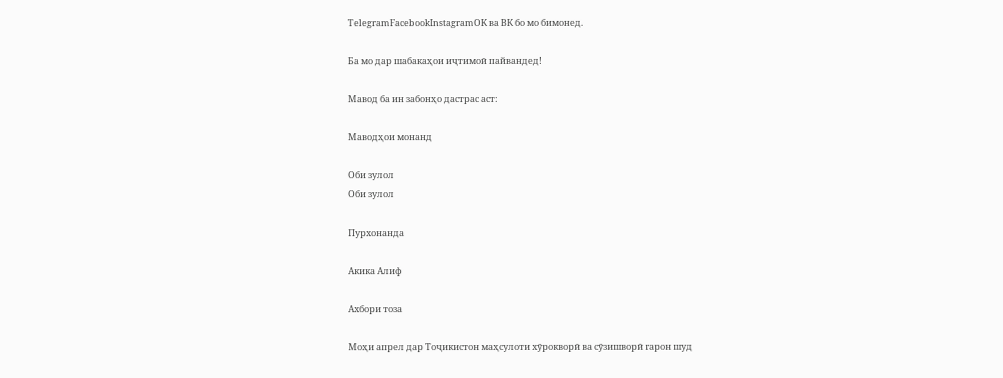TelegramFacebookInstagramOK ва ВК бо мо бимонед.

Ба мо дар шабакаҳои иҷтимоӣ пайвандед!

Мавод ба ин забонҳо дастрас аст:

Маводҳои монанд

Оби зулол
Оби зулол

Пурхонанда

Акика Алиф

Ахбори тоза

Моҳи апрел дар Тоҷикистон маҳсулоти хӯрокворӣ ва сӯзишворӣ гарон шуд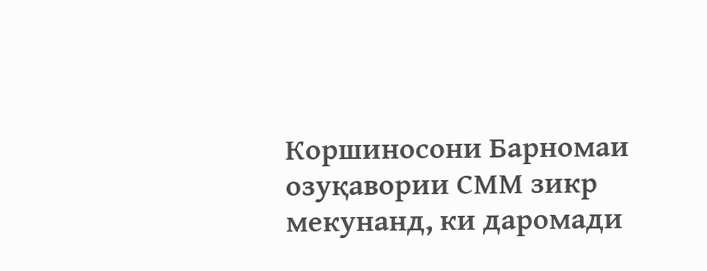Коршиносони Барномаи озуқавории СММ зикр мекунанд, ки даромади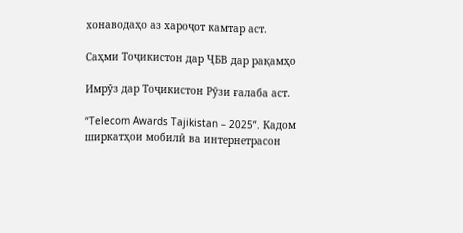хонаводаҳо аз хароҷот камтар аст.

Саҳми Тоҷикистон дар ҶБВ дар рақамҳо

Имрӯз дар Тоҷикистон Рӯзи ғалаба аст.

“Telecom Awards Tajikistan – 2025”. Кадом ширкатҳои мобилӣ ва интернетрасон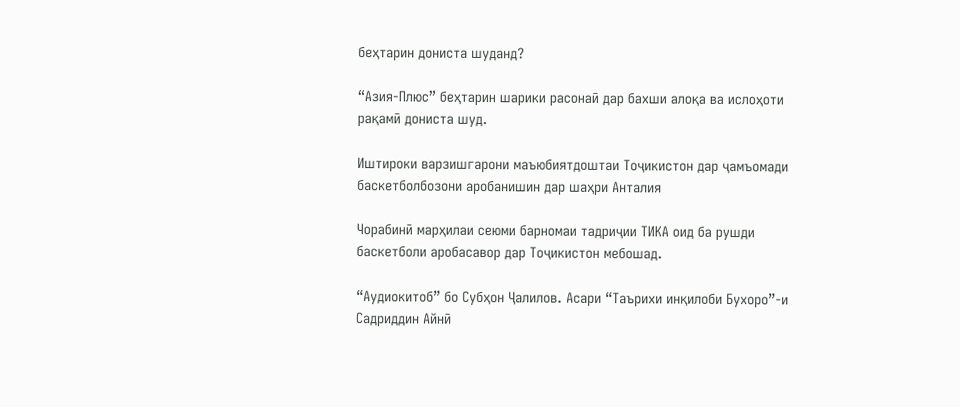беҳтарин дониста шуданд?

“Азия-Плюс” беҳтарин шарики расонаӣ дар бахши алоқа ва ислоҳоти рақамӣ дониста шуд.

Иштироки варзишгарони маъюбиятдоштаи Тоҷикистон дар ҷамъомади баскетболбозони аробанишин дар шаҳри Анталия

Чорабинӣ марҳилаи сеюми барномаи тадриҷии ТИКА оид ба рушди баскетболи аробасавор дар Тоҷикистон мебошад.

“Аудиокитоб” бо Субҳон Ҷалилов. Асари “Таърихи инқилоби Бухоро”-и Садриддин Айнӣ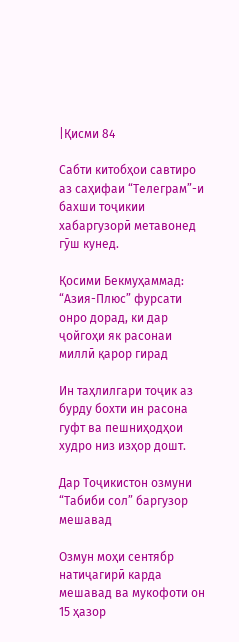|Қисми 84

Cабти китобҳои савтиро аз саҳифаи “Телеграм”-и бахши тоҷикии хабаргузорӣ метавонед гӯш кунед.

Қосими Бекмуҳаммад: “Азия-Плюс” фурсати онро дорад, ки дар ҷойгоҳи як расонаи миллӣ қарор гирад

Ин таҳлилгари тоҷик аз бурду бохти ин расона гуфт ва пешниҳодҳои худро низ изҳор дошт.

Дар Тоҷикистон озмуни “Табиби сол” баргузор мешавад

Озмун моҳи сентябр натиҷагирӣ карда мешавад ва мукофоти он 15 ҳазор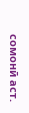сомонӣ аст.